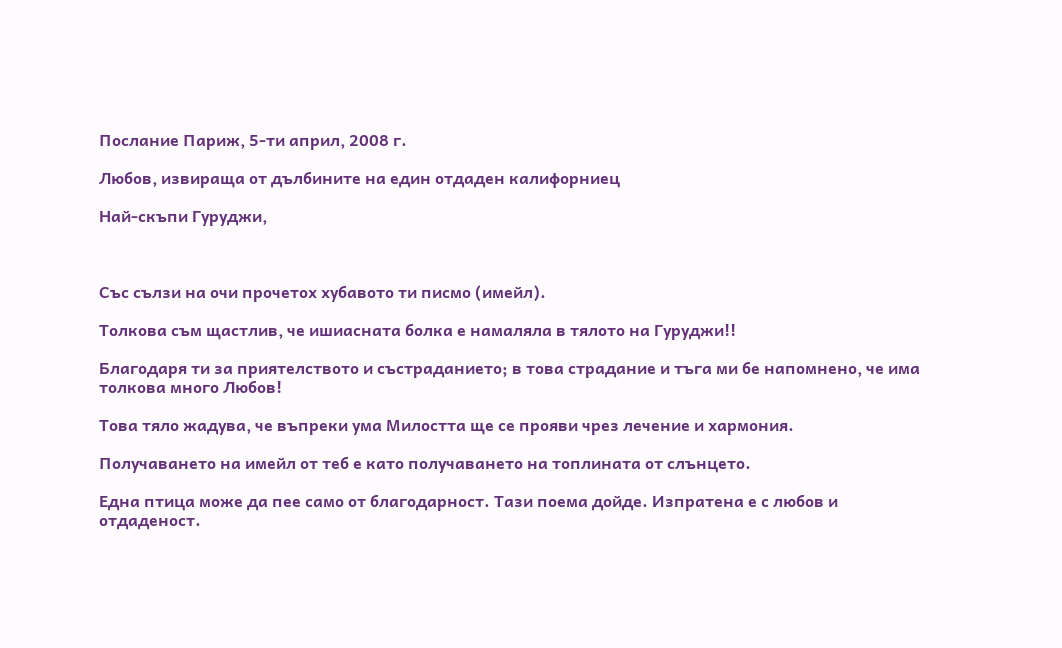Послание Париж, 5-ти април, 2008 г.

Любов, извираща от дълбините на един отдаден калифорниец

Най-скъпи Гуруджи,



Със сълзи на очи прочетох хубавото ти писмо (имейл).

Толкова съм щастлив, че ишиасната болка е намаляла в тялото на Гуруджи!!

Благодаря ти за приятелството и състраданието; в това страдание и тъга ми бе напомнено, че има толкова много Любов!

Това тяло жадува, че въпреки ума Милостта ще се прояви чрез лечение и хармония.

Получаването на имейл от теб е като получаването на топлината от слънцето.

Една птица може да пее само от благодарност. Тази поема дойде. Изпратена е с любов и отдаденост.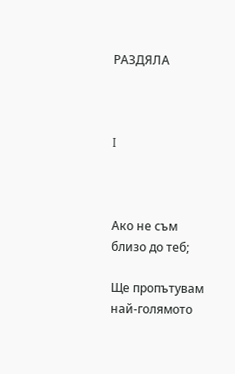РАЗДЯЛА



I



Ако не съм близо до теб;

Ще пропътувам най-голямото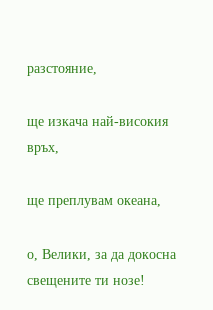разстояние,

ще изкача най-високия връх,

ще преплувам океана,

о, Велики, за да докосна свещените ти нозе!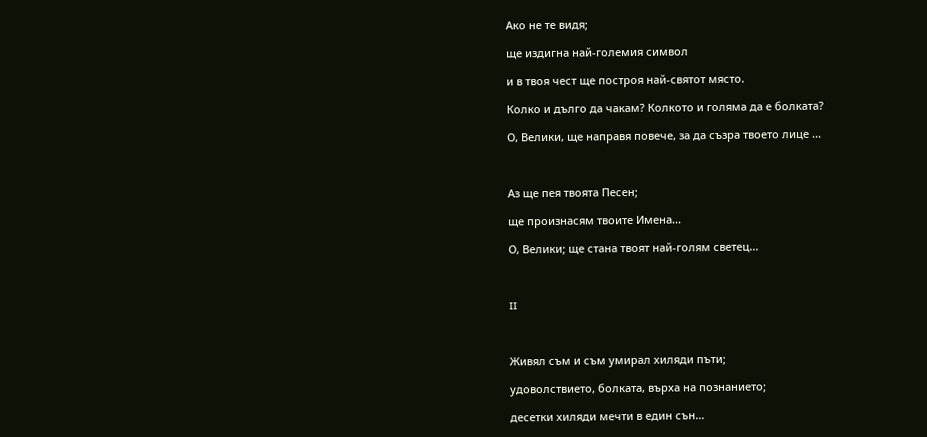Ако не те видя;

ще издигна най-големия символ

и в твоя чест ще построя най-святот място.

Колко и дълго да чакам? Колкото и голяма да е болката?

О, Велики, ще направя повече, за да съзра твоето лице ...



Аз ще пея твоята Песен;

ще произнасям твоите Имена...

О, Велики; ще стана твоят най-голям светец...



II



Живял съм и съм умирал хиляди пъти;

удоволствието, болката, върха на познанието;

десетки хиляди мечти в един сън...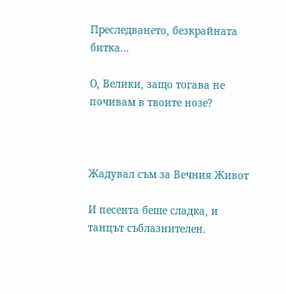Преследването, безкрайната битка...

О, Велики, защо тогава не почивам в твоите нозе?



Жадувал съм за Вечния Живот

И песента беше сладка, и танцът съблазнителен.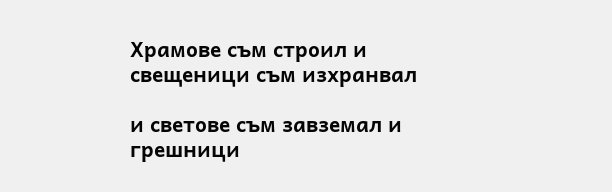Храмове съм строил и свещеници съм изхранвал

и светове съм завземал и грешници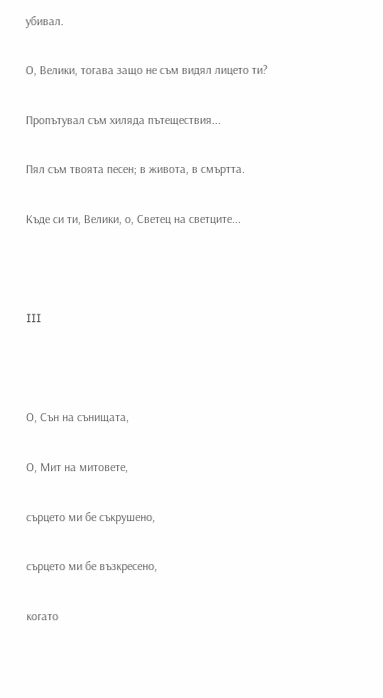убивал.

О, Велики, тогава защо не съм видял лицето ти?

Пропътувал съм хиляда пътеществия...

Пял съм твоята песен; в живота, в смъртта.

Къде си ти, Велики, о, Светец на светците...



III



О, Сън на сънищата,

О, Мит на митовете,

сърцето ми бе съкрушено,

сърцето ми бе възкресено,

когато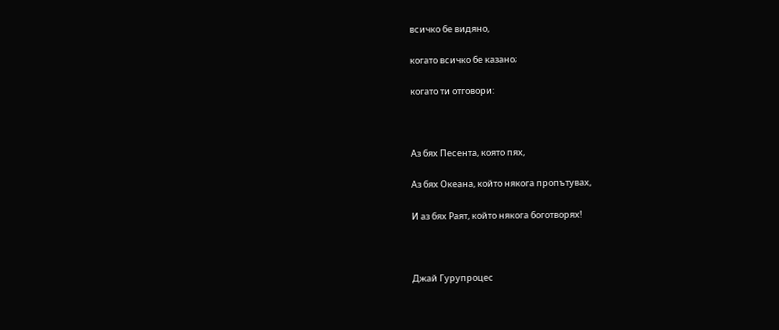всичко бе видяно,

когато всичко бе казано;

когато ти отговори:



Аз бях Песента, която пях,

Аз бях Океана, който някога пропътувах,

И аз бях Раят, който някога боготворях!



Джай Гурупроцес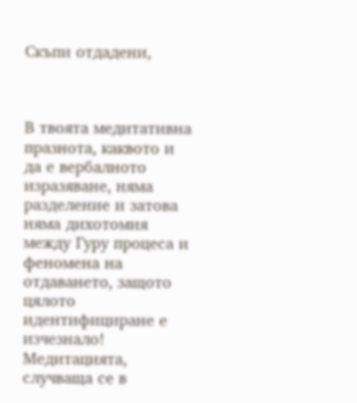Скъпи отдадени,



В твоята медитативна празнота, каквото и да е вербалното изразяване, няма разделение и затова няма дихотомия между Гуру процеса и феномена на отдаването, защото цялото идентифициране е изчезнало! Медитацията, случваща се в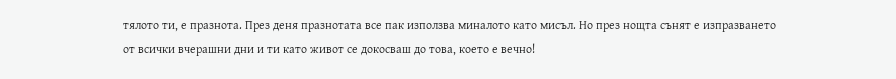тялото ти, е празнота. През деня празнотата все пак използва миналото като мисъл. Но през нощта сънят е изпразването от всички вчерашни дни и ти като живот се докосваш до това, което е вечно!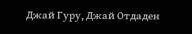Джай Гуру, Джай Отдаден